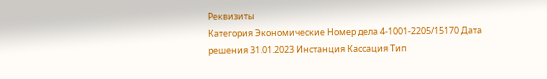Реквизиты
Категория Экономические Номер дела 4-1001-2205/15170 Дата решения 31.01.2023 Инстанция Кассация Тип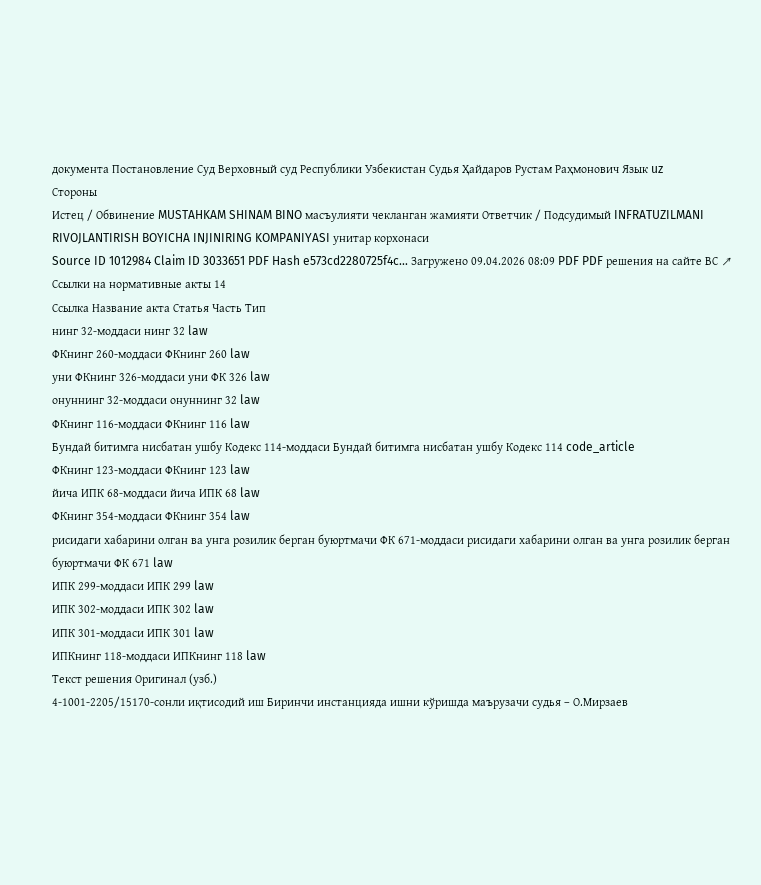документа Постановление Суд Верховный суд Республики Узбекистан Судья Ҳайдаров Рустам Раҳмонович Язык uz
Стороны
Истец / Обвинение MUSTAHKAM SHINAM BINO масъулияти чекланган жамияти Ответчик / Подсудимый INFRATUZILMANI RIVOJLANTIRISH BOYICHA INJINIRING KOMPANIYASI унитар корхонаси
Source ID 1012984 Claim ID 3033651 PDF Hash e573cd2280725f4c... Загружено 09.04.2026 08:09 PDF PDF решения на сайте ВС ↗
Ссылки на нормативные акты 14
Ссылка Название акта Статья Часть Тип
нинг 32-моддаси нинг 32 law
ФКнинг 260-моддаси ФКнинг 260 law
уни ФКнинг 326-моддаси уни ФК 326 law
онуннинг 32-моддаси онуннинг 32 law
ФКнинг 116-моддаси ФКнинг 116 law
Бундай битимга нисбатан ушбу Кодекс 114-моддаси Бундай битимга нисбатан ушбу Кодекс 114 code_article
ФКнинг 123-моддаси ФКнинг 123 law
йича ИПК 68-моддаси йича ИПК 68 law
ФКнинг 354-моддаси ФКнинг 354 law
рисидаги хабарини олган ва унга розилик берган буюртмачи ФК 671-моддаси рисидаги хабарини олган ва унга розилик берган буюртмачи ФК 671 law
ИПК 299-моддаси ИПК 299 law
ИПК 302-моддаси ИПК 302 law
ИПК 301-моддаси ИПК 301 law
ИПКнинг 118-моддаси ИПКнинг 118 law
Текст решения Оригинал (узб.)
4-1001-2205/15170-сонли иқтисодий иш Биринчи инстанцияда ишни кўришда маърузачи судья – О.Мирзаев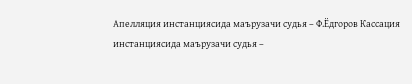Апелляция инстанциясида маърузачи судья – Ф.Ёдгоров Кассация инстанциясида маърузачи судья –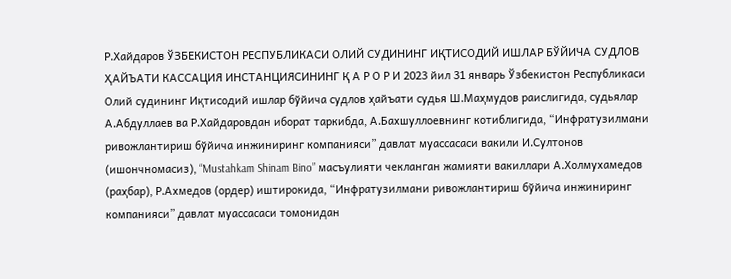Р.Хайдаров ЎЗБЕКИСТОН РЕСПУБЛИКАСИ ОЛИЙ СУДИНИНГ ИҚТИСОДИЙ ИШЛАР БЎЙИЧА СУДЛОВ ҲАЙЪАТИ КАССАЦИЯ ИНСТАНЦИЯСИНИНГ Қ А Р О Р И 2023 йил 31 январь Ўзбекистон Республикаси Олий судининг Иқтисодий ишлар бўйича судлов ҳайъати судья Ш.Маҳмудов раислигида, судьялар А.Абдуллаев ва Р.Хайдаровдан иборат таркибда, А.Бахшуллоевнинг котиблигида, “Инфратузилмани ривожлантириш бўйича инжиниринг компанияси” давлат муассаcaси вакили И.Султонов (ишончномасиз), “Mustahkam Shinam Bino” масъулияти чекланган жамияти вакиллари А.Холмухамедов (раҳбар), Р.Ахмедов (ордер) иштирокида, “Инфратузилмани ривожлантириш бўйича инжиниринг компанияси” давлат муассаcaси томонидан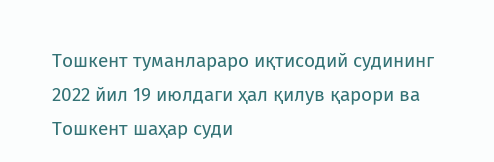Тошкент туманлараро иқтисодий судининг 2022 йил 19 июлдаги ҳал қилув қарори ва Тошкент шаҳар суди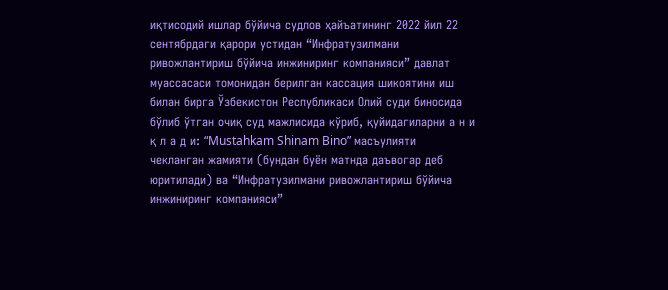иқтисодий ишлар бўйича судлов ҳайъатининг 2022 йил 22 сентябрдаги қарори устидан “Инфратузилмани ривожлантириш бўйича инжиниринг компанияси” давлат муассаcaси томонидан берилган кассация шикоятини иш билан бирга Ўзбекистон Республикаси Олий суди биносида бўлиб ўтган очиқ суд мажлисида кўриб, қуйидагиларни а н и қ л а д и: “Mustahkam Shinam Bino” масъулияти чекланган жамияти (бундан буён матнда даъвогар деб юритилади) ва “Инфратузилмани ривожлантириш бўйича инжиниринг компанияси”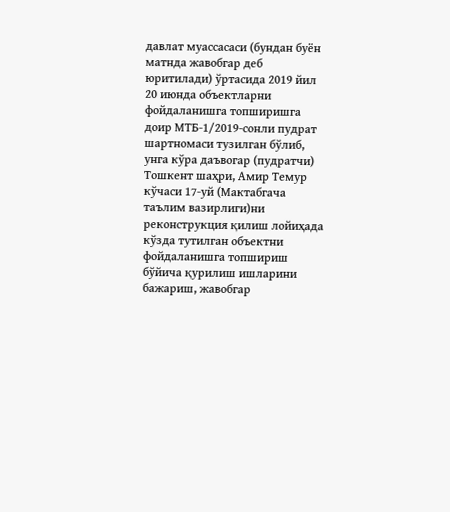давлат муассаcaси (бундан буён матнда жавобгар деб юритилади) ўртасида 2019 йил 20 июнда объектларни фойдаланишга топширишга доир МТБ-1/2019-сонли пудрат шартномаси тузилган бўлиб, унга кўра даъвогар (пудратчи) Тошкент шаҳри, Амир Темур кўчаси 17-уй (Мактабгача таълим вазирлиги)ни реконструкция қилиш лойиҳада кўзда тутилган объектни фойдаланишга топшириш бўйича қурилиш ишларини бажариш, жавобгар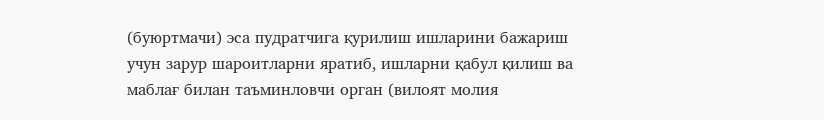(буюртмачи) эса пудратчига қурилиш ишларини бажариш учун зарур шароитларни яратиб, ишларни қабул қилиш ва маблағ билан таъминловчи орган (вилоят молия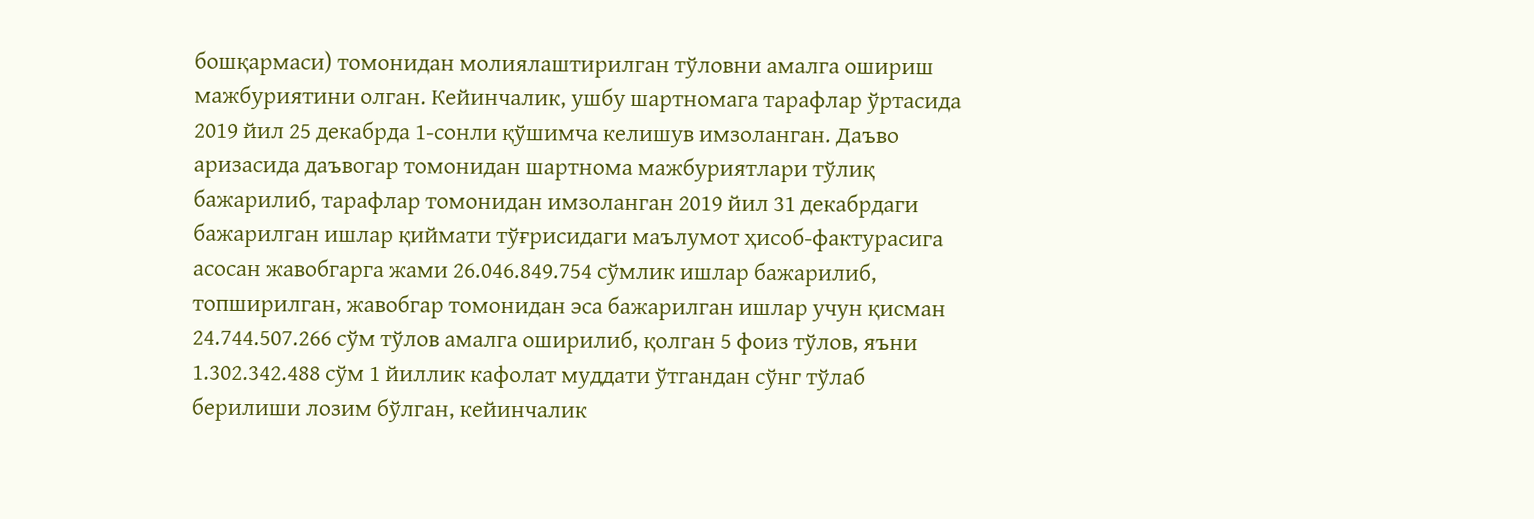бошқармаси) томонидан молиялаштирилган тўловни амалга ошириш мажбуриятини олган. Кейинчалик, ушбу шартномага тарафлар ўртасида 2019 йил 25 декабрда 1-сонли қўшимча келишув имзоланган. Даъво аризасида даъвогар томонидан шартнома мажбуриятлари тўлиқ бажарилиб, тарафлар томонидан имзоланган 2019 йил 31 декабрдаги бажарилган ишлар қиймати тўғрисидаги маълумот ҳисоб-фактурасига асосан жавобгарга жами 26.046.849.754 сўмлик ишлар бажарилиб, топширилган, жавобгар томонидан эса бажарилган ишлар учун қисман 24.744.507.266 сўм тўлов амалга оширилиб, қолган 5 фоиз тўлов, яъни 1.302.342.488 сўм 1 йиллик кафолат муддати ўтгандан сўнг тўлаб берилиши лозим бўлган, кейинчалик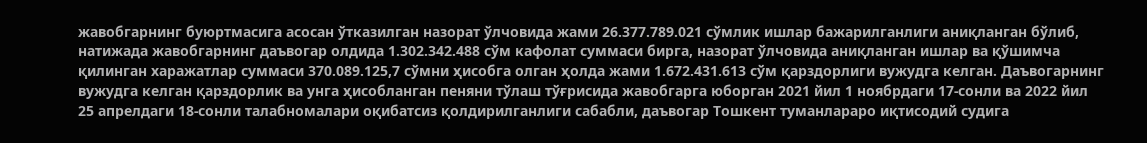жавобгарнинг буюртмасига асосан ўтказилган назорат ўлчовида жами 26.377.789.021 сўмлик ишлар бажарилганлиги аниқланган бўлиб, натижада жавобгарнинг даъвогар олдида 1.302.342.488 сўм кафолат суммаси бирга, назорат ўлчовида аниқланган ишлар ва қўшимча қилинган харажатлар суммаси 370.089.125,7 сўмни ҳисобга олган ҳолда жами 1.672.431.613 сўм қарздорлиги вужудга келган. Даъвогарнинг вужудга келган қарздорлик ва унга ҳисобланган пеняни тўлаш тўғрисида жавобгарга юборган 2021 йил 1 ноябрдаги 17-сонли ва 2022 йил 25 апрелдаги 18-сонли талабномалари оқибатсиз қолдирилганлиги сабабли, даъвогар Тошкент туманлараро иқтисодий судига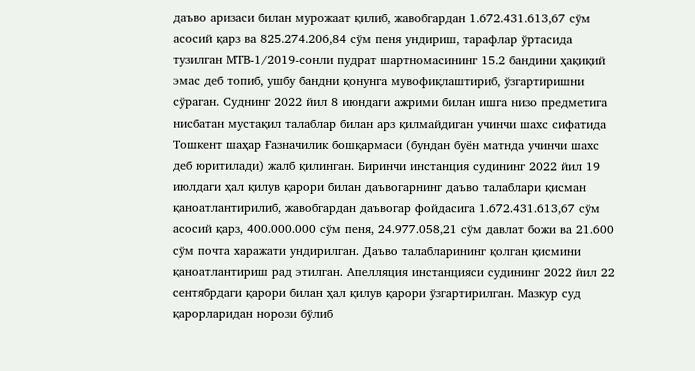даъво аризаси билан мурожаат қилиб, жавобгардан 1.672.431.613,67 сўм асосий қарз ва 825.274.206,84 сўм пеня ундириш, тарафлар ўртасида тузилган МТВ-1/2019-сонли пудрат шартномасининг 15.2 бандини ҳақиқий эмас деб топиб, ушбу бандни қонунга мувофиқлаштириб, ўзгартиришни сўраган. Суднинг 2022 йил 8 июндаги ажрими билан ишга низо предметига нисбатан мустақил талаблар билан арз қилмайдиган учинчи шахс сифатида Тошкент шаҳар Ғазначилик бошқармаси (бундан буён матнда учинчи шахс деб юритилади) жалб қилинган. Биринчи инстанция судининг 2022 йил 19 июлдаги ҳал қилув қарори билан даъвогарнинг даъво талаблари қисман қаноатлантирилиб, жавобгардан даъвогар фойдасига 1.672.431.613,67 сўм асосий қарз, 400.000.000 сўм пеня, 24.977.058,21 сўм давлат божи ва 21.600 сўм почта харажати ундирилган. Даъво талабларининг қолган қисмини қаноатлантириш рад этилган. Апелляция инстанцияси судининг 2022 йил 22 сентябрдаги қарори билан ҳал қилув қарори ўзгартирилган. Мазкур суд қарорларидан норози бўлиб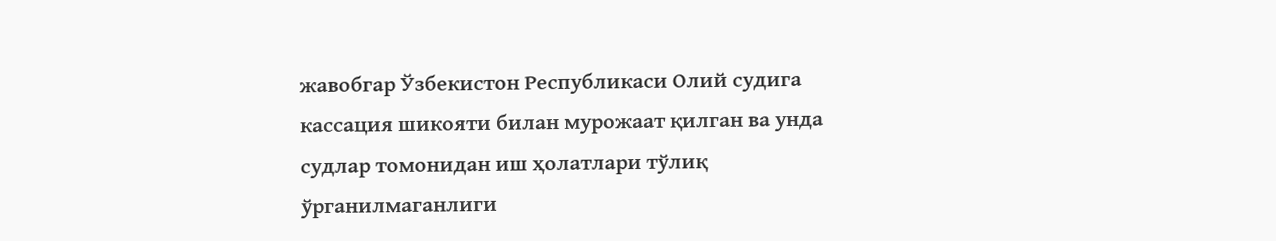жавобгар Ўзбекистон Республикаси Олий судига кассация шикояти билан мурожаат қилган ва унда судлар томонидан иш ҳолатлари тўлиқ ўрганилмаганлиги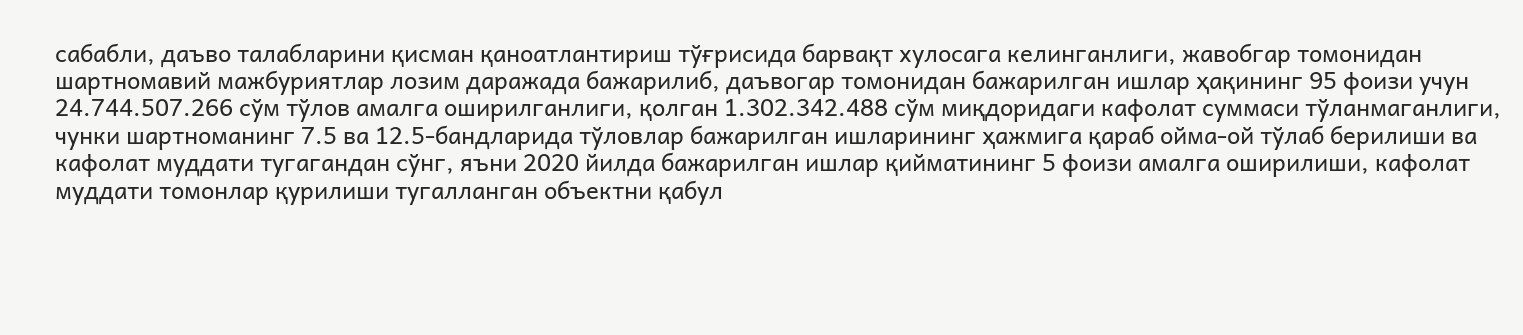сабабли, даъво талабларини қисман қаноатлантириш тўғрисида барвақт хулосага келинганлиги, жавобгар томонидан шартномавий мажбуриятлар лозим даражада бажарилиб, даъвогар томонидан бажарилган ишлар ҳақининг 95 фоизи учун 24.744.507.266 сўм тўлов амалга оширилганлиги, қолган 1.302.342.488 сўм миқдоридаги кафолат суммаси тўланмаганлиги, чунки шартноманинг 7.5 ва 12.5-бандларида тўловлар бажарилган ишларининг ҳажмига қараб ойма-ой тўлаб берилиши ва кафолат муддати тугагандан сўнг, яъни 2020 йилда бажарилган ишлар қийматининг 5 фоизи амалга оширилиши, кафолат муддати томонлар қурилиши тугалланган объектни қабул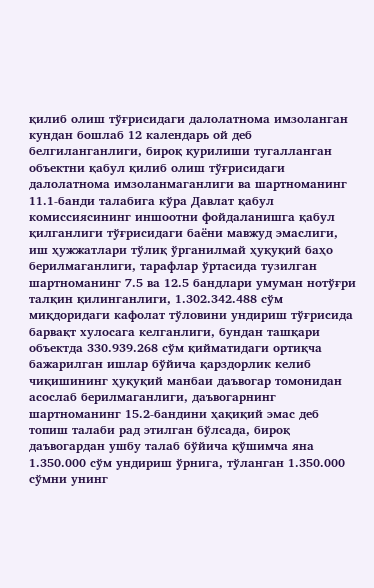қилиб олиш тўғрисидаги далолатнома имзоланган кундан бошлаб 12 календарь ой деб белгиланганлиги, бироқ қурилиши тугалланган объектни қабул қилиб олиш тўғрисидаги далолатнома имзоланмаганлиги ва шартноманинг 11.1-банди талабига кўра Давлат қабул комиссиясининг иншоотни фойдаланишга қабул қилганлиги тўғрисидаги баёни мавжуд эмаслиги, иш ҳужжатлари тўлиқ ўрганилмай ҳуқуқий баҳо берилмаганлиги, тарафлар ўртасида тузилган шартноманинг 7.5 ва 12.5 бандлари умуман нотўғри талқин қилинганлиги, 1.302.342.488 сўм миқдоридаги кафолат тўловини ундириш тўғрисида барвақт хулосага келганлиги, бундан ташқари объектда 330.939.268 сўм қийматидаги ортиқча бажарилган ишлар бўйича қарздорлик келиб чиқишининг ҳуқуқий манбаи даъвогар томонидан асослаб берилмаганлиги, даъвогарнинг шартноманинг 15.2-бандини ҳақиқий эмас деб топиш талаби рад этилган бўлсада, бироқ даъвогардан ушбу талаб бўйича қўшимча яна 1.350.000 сўм ундириш ўрнига, тўланган 1.350.000 сўмни унинг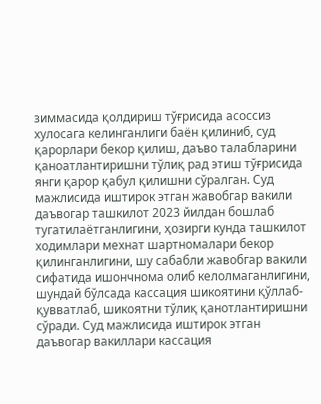зиммасида қолдириш тўғрисида асоссиз хулосага келинганлиги баён қилиниб, суд қарорлари бекор қилиш, даъво талабларини қаноатлантиришни тўлиқ рад этиш тўғрисида янги қарор қабул қилишни сўралган. Суд мажлисида иштирок этган жавобгар вакили даъвогар ташкилот 2023 йилдан бошлаб тугатилаётганлигини, ҳозирги кунда ташкилот ходимлари мехнат шартномалари бекор қилинганлигини, шу сабабли жавобгар вакили сифатида ишончнома олиб келолмаганлигини, шундай бўлсада кассация шикоятини қўллаб-қувватлаб, шикоятни тўлиқ қанотлантиришни сўради. Суд мажлисида иштирок этган даъвогар вакиллари кассация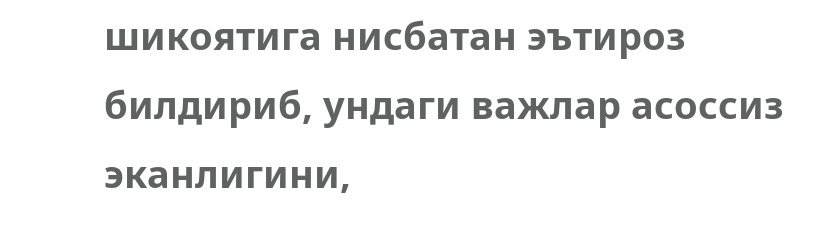шикоятига нисбатан эътироз билдириб, ундаги важлар асоссиз эканлигини,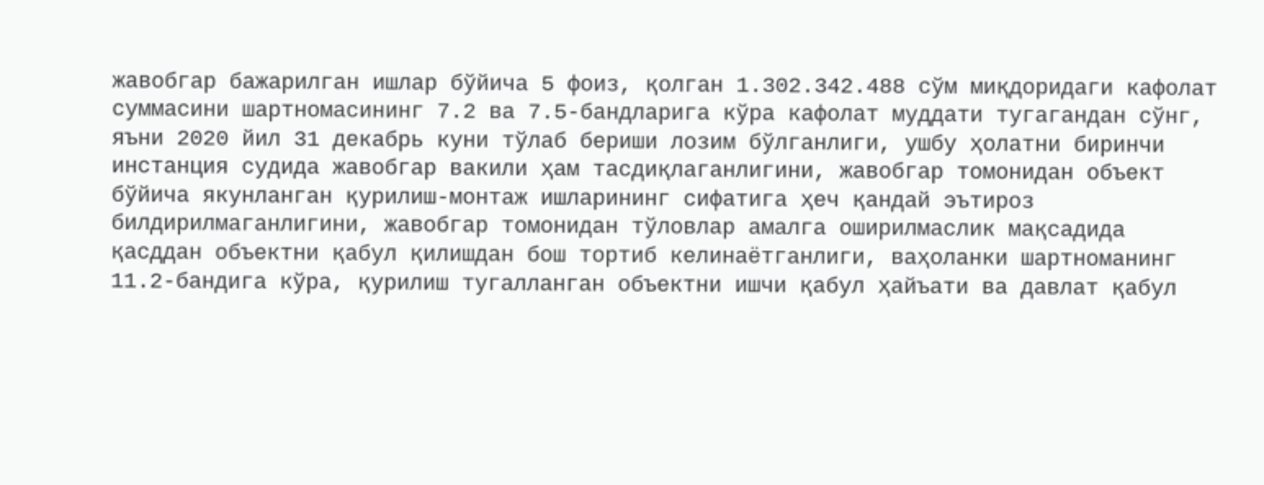жавобгар бажарилган ишлар бўйича 5 фоиз, қолган 1.302.342.488 сўм миқдоридаги кафолат суммасини шартномасининг 7.2 ва 7.5-бандларига кўра кафолат муддати тугагандан сўнг, яъни 2020 йил 31 декабрь куни тўлаб бериши лозим бўлганлиги, ушбу ҳолатни биринчи инстанция судида жавобгар вакили ҳам тасдиқлаганлигини, жавобгар томонидан объект бўйича якунланган қурилиш-монтаж ишларининг сифатига ҳеч қандай эътироз билдирилмаганлигини, жавобгар томонидан тўловлар амалга оширилмаслик мақсадида қасддан объектни қабул қилишдан бош тортиб келинаётганлиги, ваҳоланки шартноманинг 11.2-бандига кўра, қурилиш тугалланган объектни ишчи қабул ҳайъати ва давлат қабул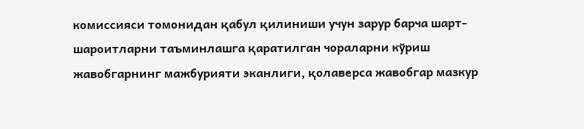комиссияси томонидан қабул қилиниши учун зарур барча шарт-шароитларни таъминлашга қаратилган чораларни кўриш жавобгарнинг мажбурияти эканлиги, қолаверса жавобгар мазкур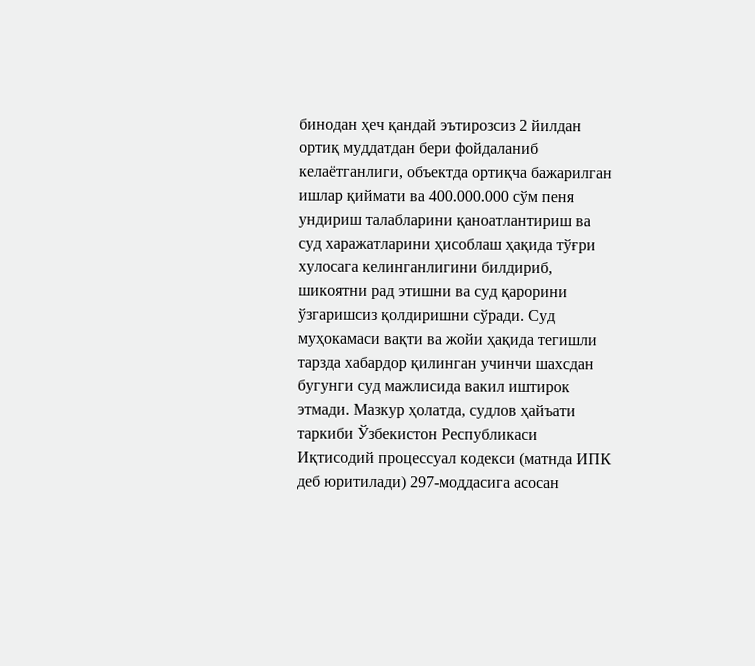бинодан ҳеч қандай эътирозсиз 2 йилдан ортиқ муддатдан бери фойдаланиб келаётганлиги, объектда ортиқча бажарилган ишлар қиймати ва 400.000.000 сўм пеня ундириш талабларини қаноатлантириш ва суд харажатларини ҳисоблаш ҳақида тўғри хулосага келинганлигини билдириб, шикоятни рад этишни ва суд қарорини ўзгаришсиз қолдиришни сўради. Суд муҳокамаси вақти ва жойи ҳақида тегишли тарзда хабардор қилинган учинчи шахсдан бугунги суд мажлисида вакил иштирок этмади. Мазкур ҳолатда, судлов ҳайъати таркиби Ўзбекистон Республикаси Иқтисодий процессуал кодекси (матнда ИПК деб юритилади) 297-моддасига асосан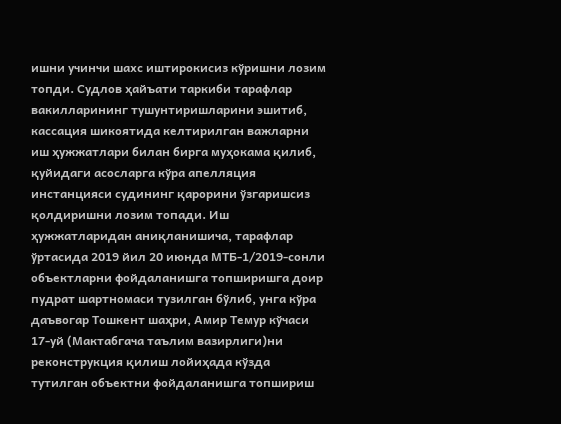ишни учинчи шахс иштирокисиз кўришни лозим топди. Судлов ҳайъати таркиби тарафлар вакилларининг тушунтиришларини эшитиб, кассация шикоятида келтирилган важларни иш ҳужжатлари билан бирга муҳокама қилиб, қуйидаги асосларга кўра апелляция инстанцияси судининг қарорини ўзгаришсиз қолдиришни лозим топади. Иш ҳужжатларидан аниқланишича, тарафлар ўртасида 2019 йил 20 июнда МТБ-1/2019-сонли объектларни фойдаланишга топширишга доир пудрат шартномаси тузилган бўлиб, унга кўра даъвогар Тошкент шаҳри, Амир Темур кўчаси 17-уй (Мактабгача таълим вазирлиги)ни реконструкция қилиш лойиҳада кўзда тутилган объектни фойдаланишга топшириш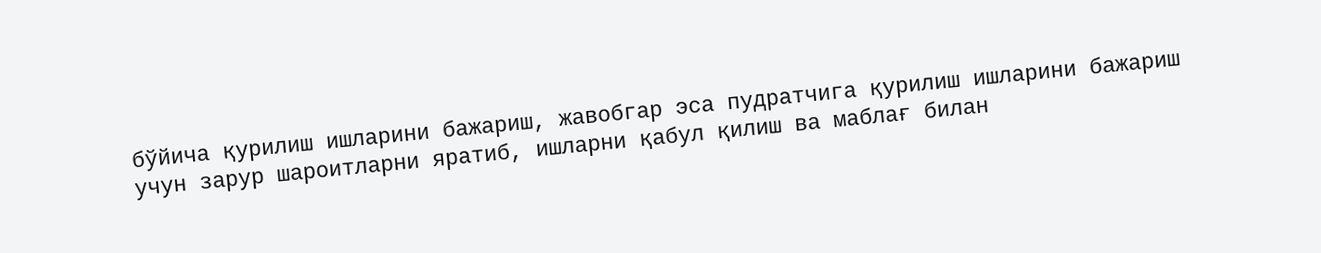бўйича қурилиш ишларини бажариш, жавобгар эса пудратчига қурилиш ишларини бажариш учун зарур шароитларни яратиб, ишларни қабул қилиш ва маблағ билан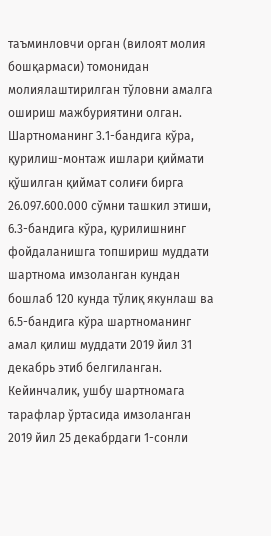таъминловчи орган (вилоят молия бошқармаси) томонидан молиялаштирилган тўловни амалга ошириш мажбуриятини олган. Шартноманинг 3.1-бандига кўра, қурилиш-монтаж ишлари қиймати қўшилган қиймат солиғи бирга 26.097.600.000 сўмни ташкил этиши, 6.3-бандига кўра, қурилишнинг фойдаланишга топшириш муддати шартнома имзоланган кундан бошлаб 120 кунда тўлиқ якунлаш ва 6.5-бандига кўра шартноманинг амал қилиш муддати 2019 йил 31 декабрь этиб белгиланган. Кейинчалик, ушбу шартномага тарафлар ўртасида имзоланган 2019 йил 25 декабрдаги 1-сонли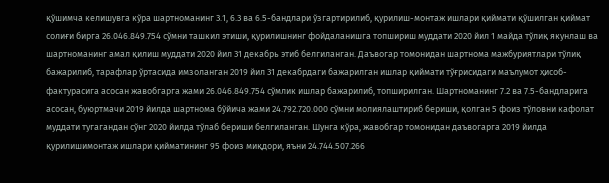қўшимча келишувга кўра шартноманинг 3.1, 6.3 ва 6.5-бандлари ўзгартирилиб, қурилиш-монтаж ишлари қиймати қўшилган қиймат солиғи бирга 26.046.849.754 сўмни ташкил этиши, қурилишнинг фойдаланишга топшириш муддати 2020 йил 1 майда тўлиқ якунлаш ва шартноманинг амал қилиш муддати 2020 йил 31 декабрь этиб белгиланган. Даъвогар томонидан шартнома мажбуриятлари тўлиқ бажарилиб, тарафлар ўртасида имзоланган 2019 йил 31 декабрдаги бажарилган ишлар қиймати тўғрисидаги маълумот ҳисоб-фактурасига асосан жавобгарга жами 26.046.849.754 сўмлик ишлар бажарилиб, топширилган. Шартноманинг 7.2 ва 7.5-бандларига асосан, буюртмачи 2019 йилда шартнома бўйича жами 24.792.720.000 сўмни молиялаштириб бериши, қолган 5 фоиз тўловни кафолат муддати тугагандан сўнг 2020 йилда тўлаб бериши белгиланган. Шунга кўра, жавобгар томонидан даъвогарга 2019 йилда қурилишимонтаж ишлари қийматининг 95 фоиз миқдори, яъни 24.744.507.266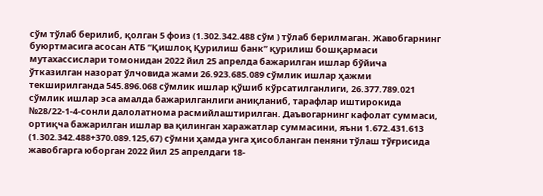сўм тўлаб берилиб, қолган 5 фоиз (1.302.342.488 сўм ) тўлаб берилмаган. Жавобгарнинг буюртмасига асосан АТБ “Қишлоқ Қурилиш банк” қурилиш бошқармаси мутахассислари томонидан 2022 йил 25 апрелда бажарилган ишлар бўйича ўтказилган назорат ўлчовида жами 26.923.685.089 сўмлик ишлар ҳажми текширилганда 545.896.068 сўмлик ишлар қўшиб кўрсатилганлиги, 26.377.789.021 сўмлик ишлар эса амалда бажарилганлиги аниқланиб, тарафлар иштирокида №28/22-1-4-сонли далолатнома расмийлаштирилган. Даъвогарнинг кафолат суммаси, ортиқча бажарилган ишлар ва қилинган харажатлар суммасини, яъни 1.672.431.613 (1.302.342.488+370.089.125,67) сўмни ҳамда унга ҳисобланган пеняни тўлаш тўғрисида жавобгарга юборган 2022 йил 25 апрелдаги 18-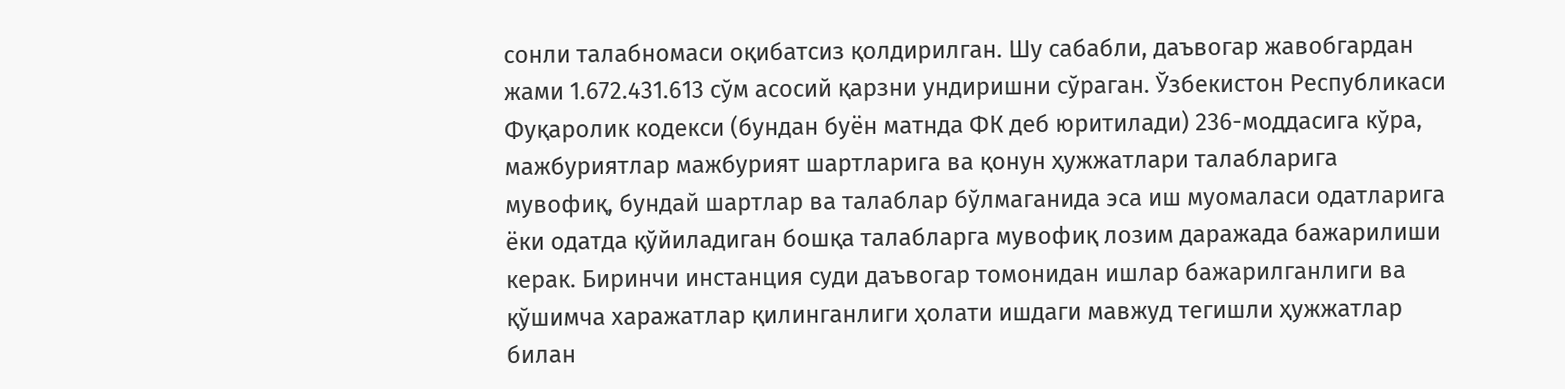сонли талабномаси оқибатсиз қолдирилган. Шу сабабли, даъвогар жавобгардан жами 1.672.431.613 сўм асосий қарзни ундиришни сўраган. Ўзбекистон Республикаси Фуқаролик кодекси (бундан буён матнда ФК деб юритилади) 236-моддасига кўра, мажбуриятлар мажбурият шартларига ва қонун ҳужжатлари талабларига мувофиқ, бундай шартлар ва талаблар бўлмаганида эса иш муомаласи одатларига ёки одатда қўйиладиган бошқа талабларга мувофиқ лозим даражада бажарилиши керак. Биринчи инстанция суди даъвогар томонидан ишлар бажарилганлиги ва қўшимча харажатлар қилинганлиги ҳолати ишдаги мавжуд тегишли ҳужжатлар билан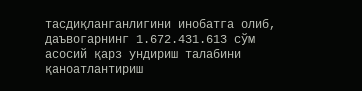тасдиқланганлигини инобатга олиб, даъвогарнинг 1.672.431.613 сўм асосий қарз ундириш талабини қаноатлантириш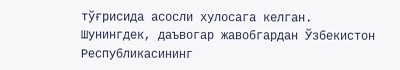тўғрисида асосли хулосага келган. Шунингдек, даъвогар жавобгардан Ўзбекистон Республикасининг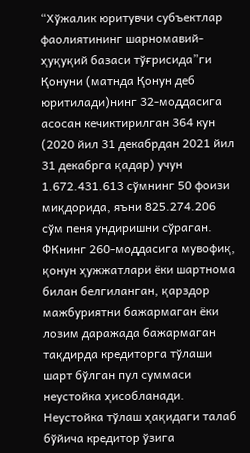“Хўжалик юритувчи субъектлар фаолиятининг шарномавий-ҳуқуқий базаси тўғрисида”ги Қонуни (матнда Қонун деб юритилади)нинг 32-моддасига асосан кечиктирилган 364 кун (2020 йил 31 декабрдан 2021 йил 31 декабрга қадар) учун 1.672.431.613 сўмнинг 50 фоизи миқдорида, яъни 825.274.206 сўм пеня ундиришни сўраган. ФКнинг 260-моддасига мувофиқ, қонун ҳужжатлари ёки шартнома билан белгиланган, қарздор мажбуриятни бажармаган ёки лозим даражада бажармаган тақдирда кредиторга тўлаши шарт бўлган пул суммаси неустойка ҳисобланади. Неустойка тўлаш ҳақидаги талаб бўйича кредитор ўзига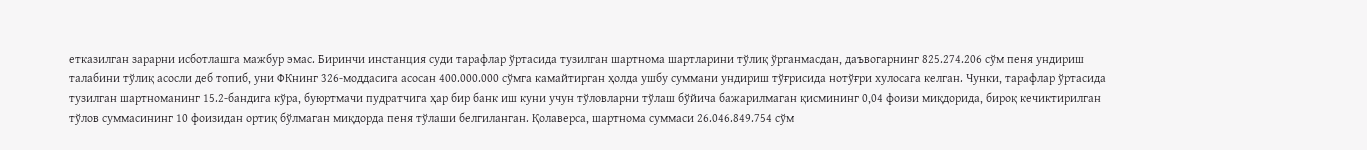етказилган зарарни исботлашга мажбур эмас. Биринчи инстанция суди тарафлар ўртасида тузилган шартнома шартларини тўлиқ ўрганмасдан, даъвогарнинг 825.274.206 сўм пеня ундириш талабини тўлиқ асосли деб топиб, уни ФКнинг 326-моддасига асосан 400.000.000 сўмга камайтирган ҳолда ушбу суммани ундириш тўғрисида нотўғри хулосага келган. Чунки, тарафлар ўртасида тузилган шартноманинг 15.2-бандига кўра, буюртмачи пудратчига ҳар бир банк иш куни учун тўловларни тўлаш бўйича бажарилмаган қисмининг 0,04 фоизи миқдорида, бироқ кечиктирилган тўлов суммасининг 10 фоизидан ортиқ бўлмаган миқдорда пеня тўлаши белгиланган. Қолаверса, шартнома суммаси 26.046.849.754 сўм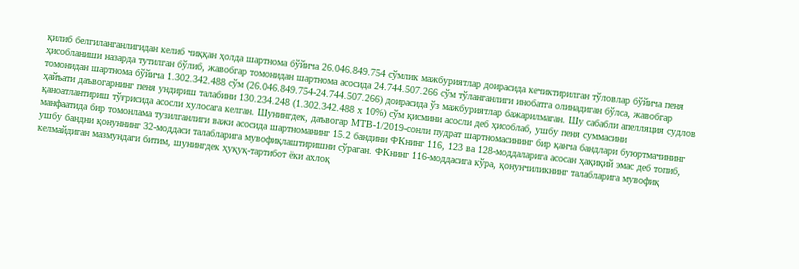қилиб белгиланганлигидан келиб чиққан ҳолда шартнома бўйича 26.046.849.754 сўмлик мажбуриятлар доирасида кечиктирилган тўловлар бўйича пеня ҳисобланиши назарда тутилган бўлиб, жавобгар томонидан шартнома асосида 24.744.507.266 сўм тўланганлиги инобатга олинадиган бўлса, жавобгар томонидан шартнома бўйича 1.302.342.488 сўм (26.046.849.754-24.744.507.266) доирасида ўз мажбуриятлар бажарилмаган. Шу сабабли апелляция судлов ҳайъати даъвогарнинг пеня ундириш талабини 130.234.248 (1.302.342.488 х 10%) сўм қисмини асосли деб ҳисоблаб, ушбу пеня суммасини қаноатлантириш тўғрисида асосли хулосага келган. Шунингдек, даъвогар МТВ-1/2019-сонли пудрат шартномасининг бир қанча бандлари буюртмачининг манфаатида бир томонлама тузилганлиги важи асосида шартноманинг 15.2 бандини ФКнинг 116, 123 ва 128-моддаларига асосан ҳақиқий эмас деб топиб, ушбу бандни қонуннинг 32-моддаси талабларига мувофиқлаштиришни сўраган. ФКнинг 116-моддасига кўра, қонунчиликнинг талабларига мувофиқ келмайдиган мазмундаги битим, шунингдек ҳуқуқ-тартибот ёки ахлоқ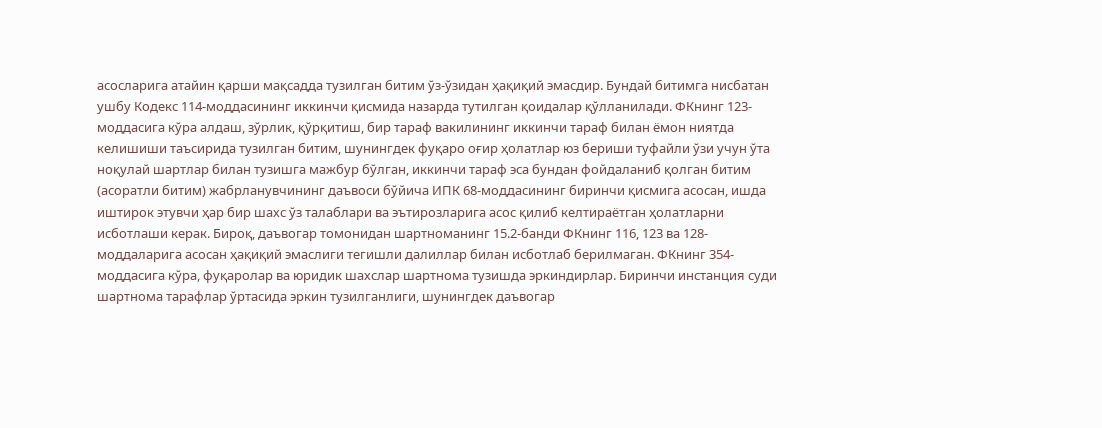асосларига атайин қарши мақсадда тузилган битим ўз-ўзидан ҳақиқий эмасдир. Бундай битимга нисбатан ушбу Кодекс 114-моддасининг иккинчи қисмида назарда тутилган қоидалар қўлланилади. ФКнинг 123-моддасига кўра алдаш, зўрлик, қўрқитиш, бир тараф вакилининг иккинчи тараф билан ёмон ниятда келишиши таъсирида тузилган битим, шунингдек фуқаро оғир ҳолатлар юз бериши туфайли ўзи учун ўта ноқулай шартлар билан тузишга мажбур бўлган, иккинчи тараф эса бундан фойдаланиб қолган битим (асоратли битим) жабрланувчининг даъвоси бўйича ИПК 68-моддасининг биринчи қисмига асосан, ишда иштирок этувчи ҳар бир шахс ўз талаблари ва эътирозларига асос қилиб келтираётган ҳолатларни исботлаши керак. Бироқ, даъвогар томонидан шартноманинг 15.2-банди ФКнинг 116, 123 ва 128-моддаларига асосан ҳақиқий эмаслиги тегишли далиллар билан исботлаб берилмаган. ФКнинг 354-моддасига кўра, фуқаролар ва юридик шахслар шартнома тузишда эркиндирлар. Биринчи инстанция суди шартнома тарафлар ўртасида эркин тузилганлиги, шунингдек даъвогар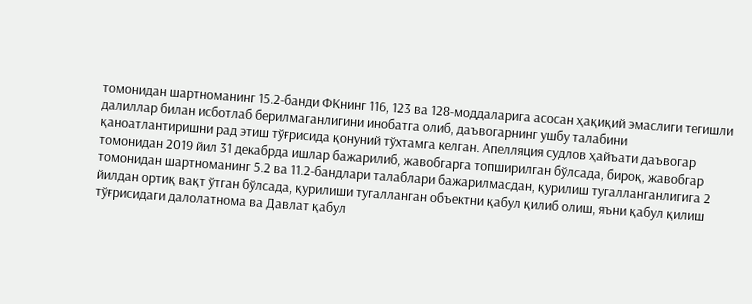томонидан шартноманинг 15.2-банди ФКнинг 116, 123 ва 128-моддаларига асосан ҳақиқий эмаслиги тегишли далиллар билан исботлаб берилмаганлигини инобатга олиб, даъвогарнинг ушбу талабини қаноатлантиришни рад этиш тўғрисида қонуний тўхтамга келган. Апелляция судлов ҳайъати даъвогар томонидан 2019 йил 31 декабрда ишлар бажарилиб, жавобгарга топширилган бўлсада, бироқ, жавобгар томонидан шартноманинг 5.2 ва 11.2-бандлари талаблари бажарилмасдан, қурилиш тугалланганлигига 2 йилдан ортиқ вақт ўтган бўлсада, қурилиши тугалланган объектни қабул қилиб олиш, яъни қабул қилиш тўғрисидаги далолатнома ва Давлат қабул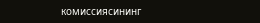комиссиясининг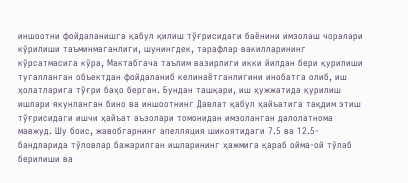иншоотни фойдаланишга қабул қилиш тўғрисидаги баёнини имзолаш чоралари кўрилиши таъминмаганлиги, шунингдек, тарафлар вакилларининг кўрсатмасига кўра, Мактабгача таълим вазирлиги икки йилдан бери қурилиши тугалланган объектдан фойдаланиб келинаётганлигини инобатга олиб, иш ҳолатларига тўғри баҳо берган. Бундан ташқари, иш ҳужжатида қурилиш ишлари якунланган бино ва иншоотнинг Давлат қабул ҳайъатига тақдим этиш тўғрисидаги ишчи ҳайъат аъзолари томонидан имзоланган далолатнома мавжуд. Шу боис, жавобгарнинг апелляция шикоятидаги 7.5 ва 12.5-бандларида тўловлар бажарилган ишларининг ҳажмига қараб ойма-ой тўлаб берилиши ва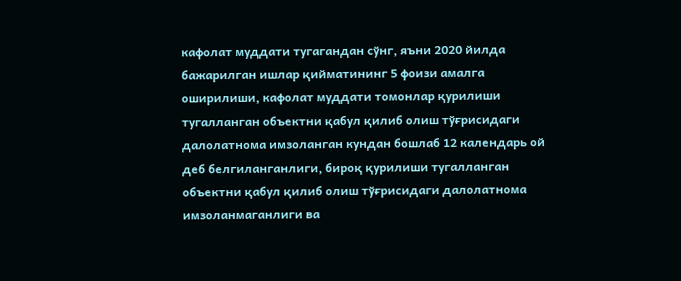кафолат муддати тугагандан сўнг, яъни 2020 йилда бажарилган ишлар қийматининг 5 фоизи амалга оширилиши, кафолат муддати томонлар қурилиши тугалланган объектни қабул қилиб олиш тўғрисидаги далолатнома имзоланган кундан бошлаб 12 календарь ой деб белгиланганлиги, бироқ қурилиши тугалланган объектни қабул қилиб олиш тўғрисидаги далолатнома имзоланмаганлиги ва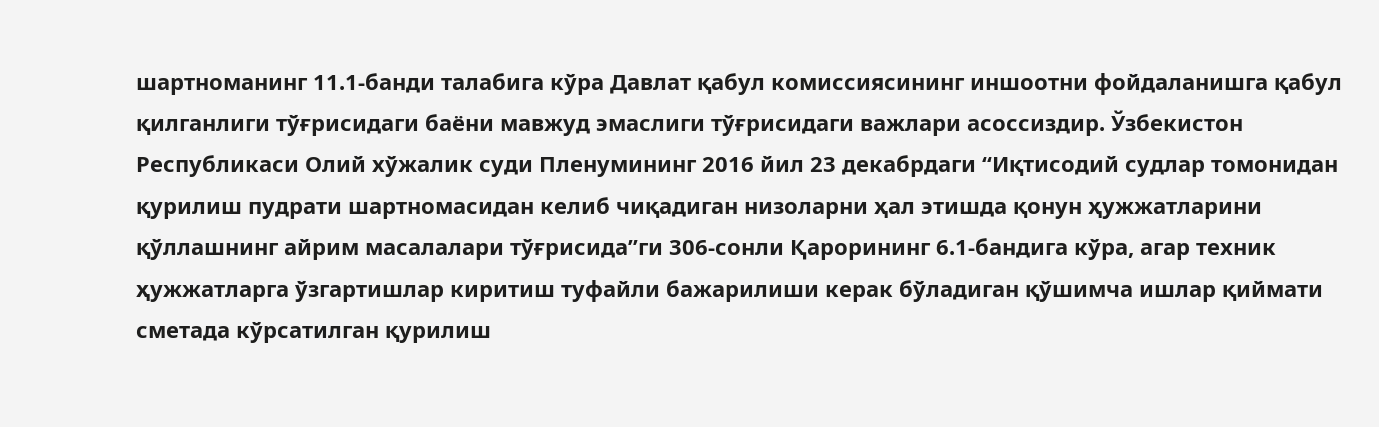шартноманинг 11.1-банди талабига кўра Давлат қабул комиссиясининг иншоотни фойдаланишга қабул қилганлиги тўғрисидаги баёни мавжуд эмаслиги тўғрисидаги важлари асоссиздир. Ўзбекистон Республикаси Олий хўжалик суди Пленумининг 2016 йил 23 декабрдаги “Иқтисодий судлар томонидан қурилиш пудрати шартномасидан келиб чиқадиган низоларни ҳал этишда қонун ҳужжатларини қўллашнинг айрим масалалари тўғрисида”ги 306-сонли Қарорининг 6.1-бандига кўра, агар техник ҳужжатларга ўзгартишлар киритиш туфайли бажарилиши керак бўладиган қўшимча ишлар қиймати сметада кўрсатилган қурилиш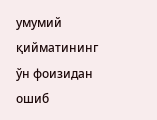умумий қийматининг ўн фоизидан ошиб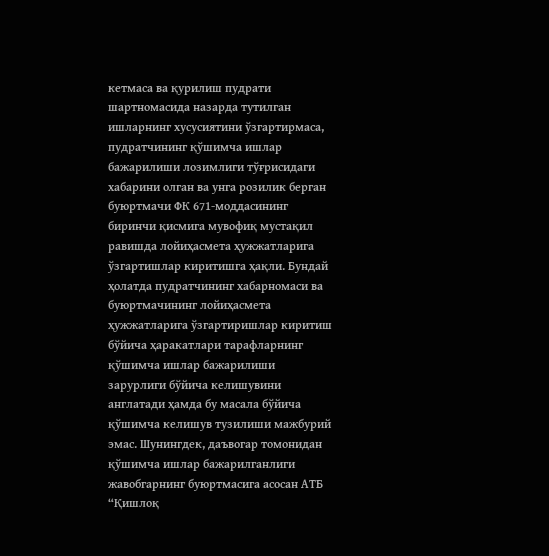кетмаса ва қурилиш пудрати шартномасида назарда тутилган ишларнинг хусусиятини ўзгартирмаса, пудратчининг қўшимча ишлар бажарилиши лозимлиги тўғрисидаги хабарини олган ва унга розилик берган буюртмачи ФК 671-моддасининг биринчи қисмига мувофиқ мустақил равишда лойиҳасмета ҳужжатларига ўзгартишлар киритишга ҳақли. Бундай ҳолатда пудратчининг хабарномаси ва буюртмачининг лойиҳасмета ҳужжатларига ўзгартиришлар киритиш бўйича ҳаракатлари тарафларнинг қўшимча ишлар бажарилиши зарурлиги бўйича келишувини англатади ҳамда бу масала бўйича қўшимча келишув тузилиши мажбурий эмас. Шунингдек, даъвогар томонидан қўшимча ишлар бажарилганлиги жавобгарнинг буюртмасига асосан АТБ “Қишлоқ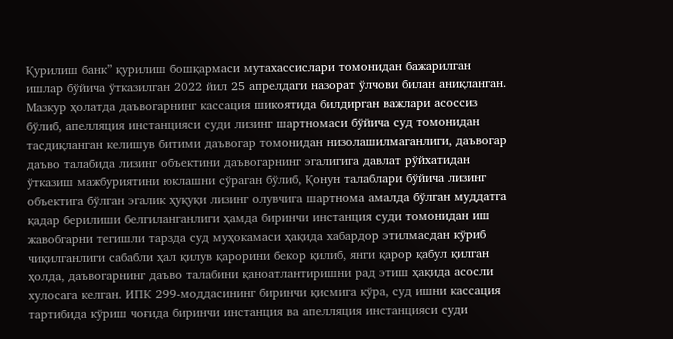Қурилиш банк” қурилиш бошқармаси мутахассислари томонидан бажарилган ишлар бўйича ўтказилган 2022 йил 25 апрелдаги назорат ўлчови билан аниқланган. Мазкур ҳолатда даъвогарнинг кассация шикоятида билдирган важлари асоссиз бўлиб, апелляция инстанцияси суди лизинг шартномаси бўйича суд томонидан тасдиқланган келишув битими даъвогар томонидан низолашилмаганлиги, даъвогар даъво талабида лизинг объектини даъвогарнинг эгалигига давлат рўйхатидан ўтказиш мажбуриятини юклашни сўраган бўлиб, Қонун талаблари бўйича лизинг объектига бўлган эгалик ҳуқуқи лизинг олувчига шартнома амалда бўлган муддатга қадар берилиши белгиланганлиги ҳамда биринчи инстанция суди томонидан иш жавобгарни тегишли тарзда суд муҳокамаси ҳақида хабардор этилмасдан кўриб чиқилганлиги сабабли ҳал қилув қарорини бекор қилиб, янги қарор қабул қилган ҳолда, даъвогарнинг даъво талабини қаноатлантиришни рад этиш ҳақида асосли хулосага келган. ИПК 299-моддасининг биринчи қисмига кўра, суд ишни кассация тартибида кўриш чоғида биринчи инстанция ва апелляция инстанцияси суди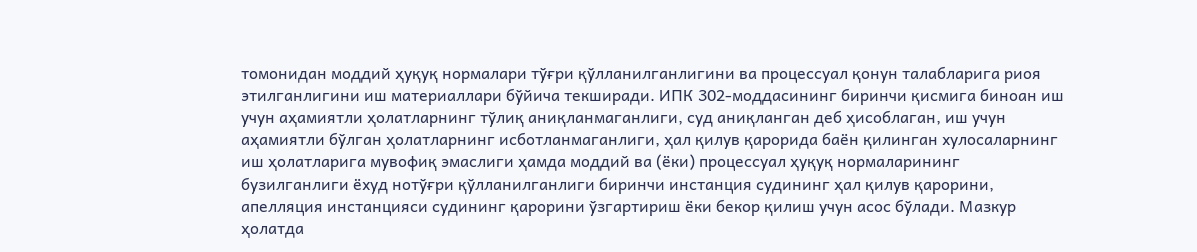томонидан моддий ҳуқуқ нормалари тўғри қўлланилганлигини ва процессуал қонун талабларига риоя этилганлигини иш материаллари бўйича текширади. ИПК 302-моддасининг биринчи қисмига биноан иш учун аҳамиятли ҳолатларнинг тўлиқ аниқланмаганлиги, суд аниқланган деб ҳисоблаган, иш учун аҳамиятли бўлган ҳолатларнинг исботланмаганлиги, ҳал қилув қарорида баён қилинган хулосаларнинг иш ҳолатларига мувофиқ эмаслиги ҳамда моддий ва (ёки) процессуал ҳуқуқ нормаларининг бузилганлиги ёхуд нотўғри қўлланилганлиги биринчи инстанция судининг ҳал қилув қарорини, апелляция инстанцияси судининг қарорини ўзгартириш ёки бекор қилиш учун асос бўлади. Мазкур ҳолатда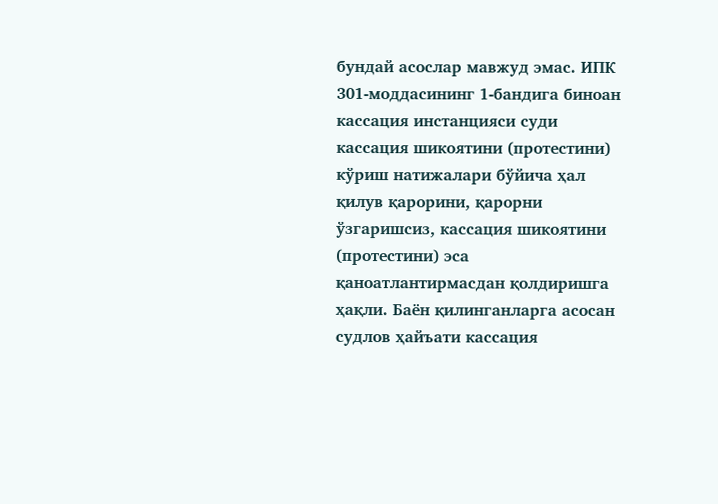бундай асослар мавжуд эмас. ИПК 301-моддасининг 1-бандига биноан кассация инстанцияси суди кассация шикоятини (протестини) кўриш натижалари бўйича ҳал қилув қарорини, қарорни ўзгаришсиз, кассация шикоятини (протестини) эса қаноатлантирмасдан қолдиришга ҳақли. Баён қилинганларга асосан судлов ҳайъати кассация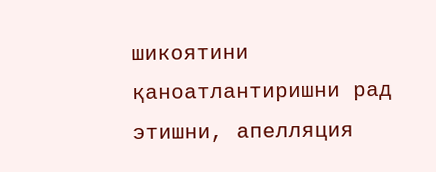шикоятини қаноатлантиришни рад этишни, апелляция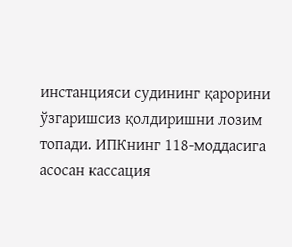инстанцияси судининг қарорини ўзгаришсиз қолдиришни лозим топади. ИПКнинг 118-моддасига асосан кассация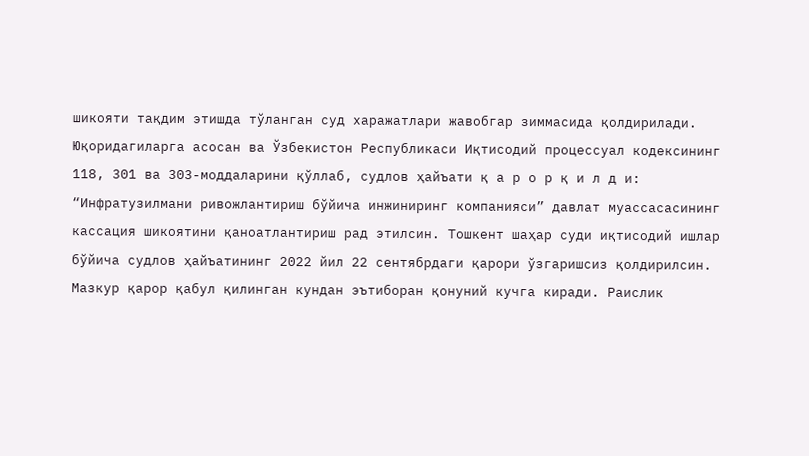шикояти тақдим этишда тўланган суд харажатлари жавобгар зиммасида қолдирилади. Юқоридагиларга асосан ва Ўзбекистон Республикаси Иқтисодий процессуал кодексининг 118, 301 ва 303-моддаларини қўллаб, судлов ҳайъати қ а р о р қ и л д и: “Инфратузилмани ривожлантириш бўйича инжиниринг компанияси” давлат муассаcaсининг кассация шикоятини қаноатлантириш рад этилсин. Тошкент шаҳар суди иқтисодий ишлар бўйича судлов ҳайъатининг 2022 йил 22 сентябрдаги қарори ўзгаришсиз қолдирилсин. Мазкур қарор қабул қилинган кундан эътиборан қонуний кучга киради. Раислик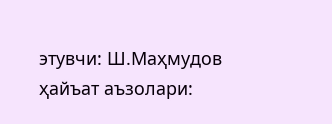этувчи: Ш.Маҳмудов ҳайъат аъзолари: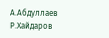А.Абдуллаев Р.Хайдаров